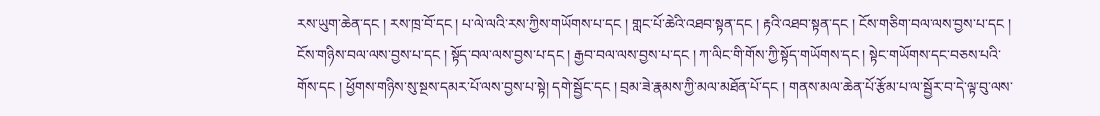རས་ཡུག་ཆེན་དང ། རས་ཁྲ་བོ་དང ། པ་ལེ་ལའི་རས་ཀྱིས་གཡོགས་པ་དང ། གླང་པོ་ཆེའི་འཐབ་སྟན་དང ། རྟའི་འཐབ་སྟན་དང ། ངོས་གཅིག་བལ་ལས་བྱས་པ་དང ། ངོས་གཉིས་བལ་ལས་བྱས་པ་དང ། སྟོད་བལ་ལས་བྱས་པ་དང ། རྒྱབ་བལ་ལས་བྱས་པ་དང ། ཀ་ལིང་གི་གོས་ཀྱི་སྟོད་གཡོགས་དང ། སྟེང་གཡོགས་དང་བཅས་པའི་གོས་དང ། ཕྱོགས་གཉིས་སུ་སྔས་དམར་པོ་ལས་བྱས་པ་སྟེ། དགེ་སྦྱོང་དང ། བྲམ་ཟེ་རྣམས་ཀྱི་མལ་མཐོན་པོ་དང ། གནས་མལ་ཆེན་པོ་རྩོམ་པ་ལ་སྦྱོར་བ་དེ་ལྟ་བུ་ལས་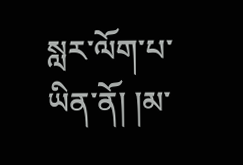སླར་ལོག་པ་ཡིན་ནོ། །མ་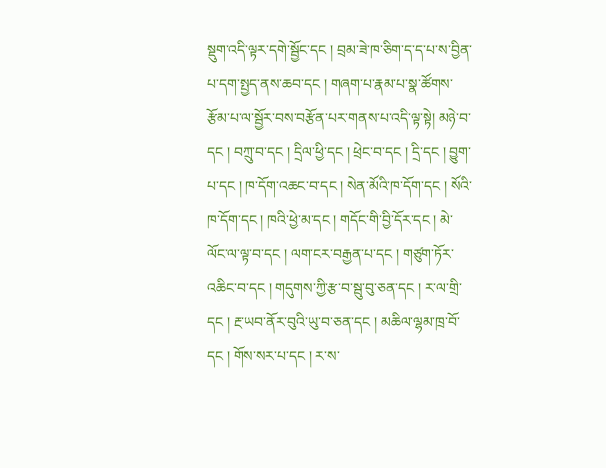སྡུག་འདི་ལྟར་དགེ་སྦྱོང་དང ། བྲམ་ཟེ་ཁ་ཅིག་ད་ད་པ་ས་བྱིན་པ་དག་སྤྱད་ནས་ཆབ་དང ། གཞག་པ་རྣམ་པ་སྣ་ཚོགས་རྩོམ་པ་ལ་སྦྱོར་བས་བརྩོན་པར་གནས་པ་འདི་ལྟ་སྟེ། མཉེ་བ་དང ། བཀྲུ་བ་དང ། དྲིལ་ཕྱི་དང ། ཕྲེང་བ་དང ། དྲི་དང ། བྱུག་པ་དང ། ཁ་དོག་འཆང་བ་དང ། སེན་མོའི་ཁ་དོག་དང ། སོའི་ཁ་དོག་དང ། ཁའི་ཕྱེ་མ་དང ། གདོང་གི་བྱི་དོར་དང ། མེ་ལོང་ལ་ལྟ་བ་དང ། ལག་ངར་བརྒྱན་པ་དང ། གཙུག་ཏོར་འཆིང་བ་དང ། གདུགས་ཀྱི་རྩ་བ་སྦུ་བུ་ཅན་དང ། ར་ལ་གྲི་དང ། རྔ་ཡབ་ནོར་བུའི་ཡུ་བ་ཅན་དང ། མཆིལ་ལྷམ་ཁྲ་བོ་དང ། གོས་སར་པ་དང ། ར་ས་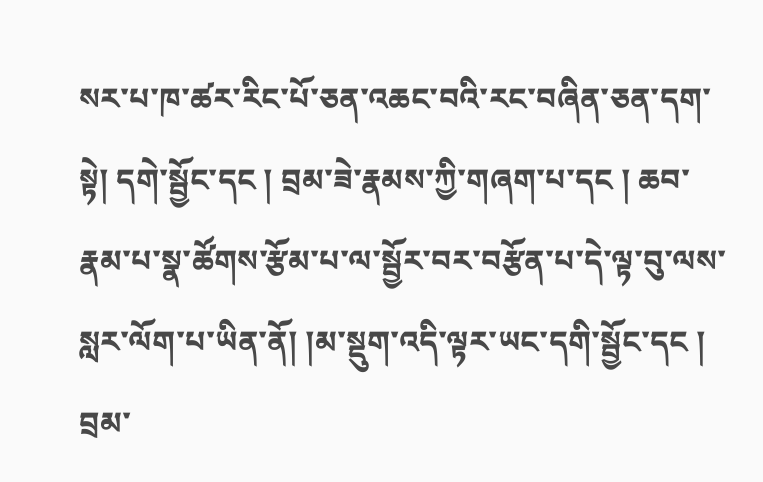སར་པ་ཁ་ཚར་རིང་པོ་ཅན་འཆང་བའི་རང་བཞིན་ཅན་དག་སྟེ། དགེ་སྦྱོང་དང ། བྲམ་ཟེ་རྣམས་ཀྱི་གཞག་པ་དང ། ཆབ་རྣམ་པ་སྣ་ཚོགས་རྩོམ་པ་ལ་སྦྱོར་བར་བརྩོན་པ་དེ་ལྟ་བུ་ལས་སླར་ལོག་པ་ཡིན་ནོ། །མ་སྡུག་འདི་ལྟར་ཡང་དགི་སྦྱོང་དང ། བྲམ་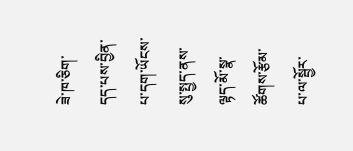ཟེ་ཁ་ཅིག་དད་པས་བྱིན་པ་དག་ཡོངས་སུ་སྤྱད་ནས་ལྟད་མོ་སྣ་ཚོགས་རྩོམ་པ་ལ་སྦྱོར་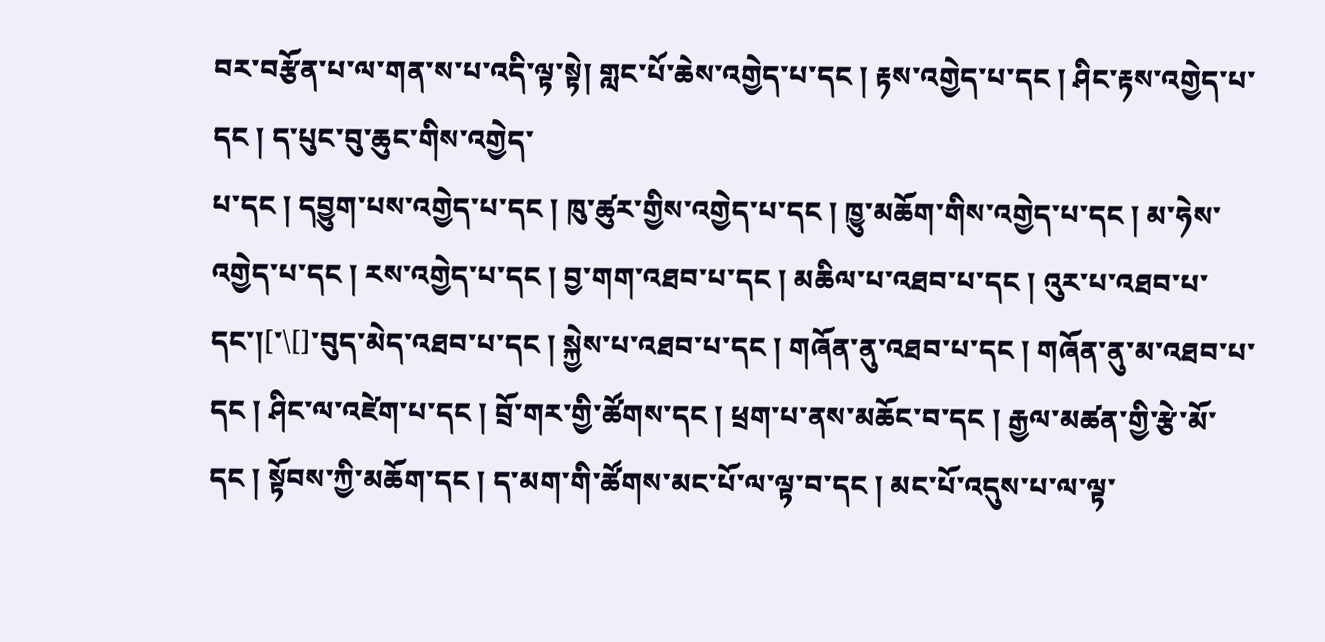བར་བརྩོན་པ་ལ་གན་ས་པ་འདི་ལྟ་སྟེ། གླང་པོ་ཆེས་འགྱེད་པ་དང ། རྟས་འགྱེད་པ་དང ། ཤིང་རྟས་འགྱེད་པ་དང ། ད་པུང་བུ་ཆུང་གིས་འགྱེད་
པ་དང ། དབྱུག་པས་འགྱེད་པ་དང ། ཁུ་ཚུར་གྱིས་འགྱེད་པ་དང ། ཁྱུ་མཆོག་གིས་འགྱེད་པ་དང ། མ་ཧེས་འགྱེད་པ་དང ། རས་འགྱེད་པ་དང ། བྱ་གག་འཐབ་པ་དང ། མཆིལ་པ་འཐབ་པ་དང ། འུར་པ་འཐབ་པ་དང་།[་\[]་བུད་མེད་འཐབ་པ་དང ། སྐྱེས་པ་འཐབ་པ་དང ། གཞོན་ནུ་འཐབ་པ་དང ། གཞོན་ནུ་མ་འཐབ་པ་དང ། ཤིང་ལ་འཛེག་པ་དང ། བྲོ་གར་གྱི་ཚོགས་དང ། ཕྲག་པ་ནས་མཆོང་བ་དང ། རྒྱལ་མཚན་གྱི་རྩེ་མོ་དང ། སྟོབས་ཀྱི་མཆོག་དང ། ད་མག་གི་ཚོགས་མང་པོ་ལ་ལྟ་བ་དང ། མང་པོ་འདུས་པ་ལ་ལྟ་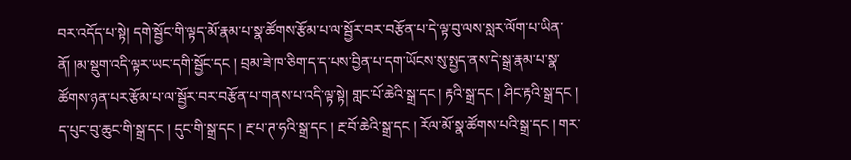བར་འདོད་པ་སྟེ། དགེ་སྦྱོང་གི་ལྟད་མོ་རྣམ་པ་སྣ་ཚོགས་རྩོམ་པ་ལ་སྦྱོར་བར་བརྩོན་པ་དེ་ལྟ་བུ་ལས་སླར་ལོག་པ་ཡིན་ནོ། །མ་སྡུག་འདི་ལྟར་ཡང་དགི་སྦྱོང་དང ། བྲམ་ཟེ་ཁ་ཅིག་ད་ད་པས་བྱིན་པ་དག་ཡོངས་སུ་སྤྱད་ནས་དེ་སྒྲ་རྣམ་པ་སྣ་ཚོགས་ཉན་པར་རྩོམ་པ་ལ་སྦྱོར་བར་བརྩོན་པ་གནས་པ་འདི་ལྟ་སྟེ། གླང་པོ་ཆེའི་སྒྲ་དང ། རྟའི་སྒྲ་དང ། ཤིང་རྟའི་སྒྲ་དང ། ད་པུང་བུ་ཆུང་གི་སྒྲ་དང ། དུང་གི་སྒྲ་དང ། རྔ་པ་ཊ་ཧའི་སྒྲ་དང ། རྔ་བོ་ཆེའི་སྒྲ་དང ། རོལ་མོ་སྣ་ཚོགས་པའི་སྒྲ་དང ། གར་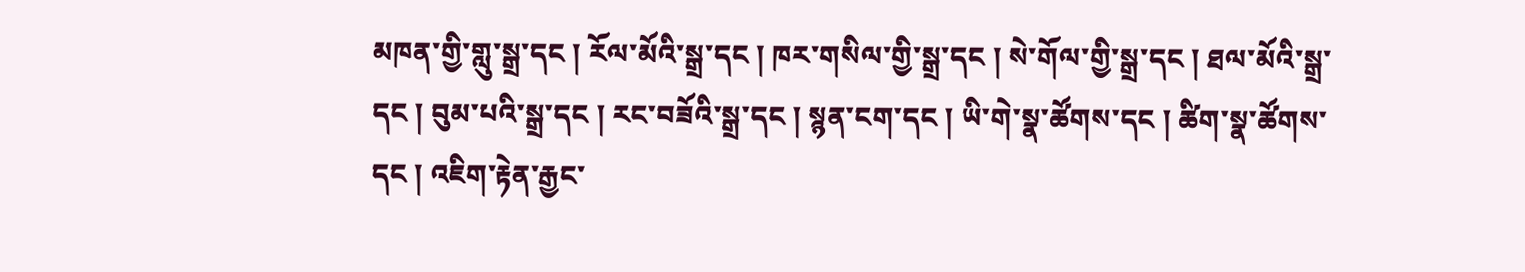མཁན་གྱི་གླུ་སྒྲ་དང ། རོལ་མོའི་སྒྲ་དང ། ཁར་གསིལ་གྱི་སྒྲ་དང ། སེ་གོལ་གྱི་སྒྲ་དང ། ཐལ་མོའི་སྒྲ་དང ། བུམ་པའི་སྒྲ་དང ། རང་བཟོའི་སྒྲ་དང ། སྙན་ངག་དང ། ཡི་གེ་སྣ་ཚོགས་དང ། ཚིག་སྣ་ཚོགས་དང ། འཇིག་རྟེན་རྒྱང་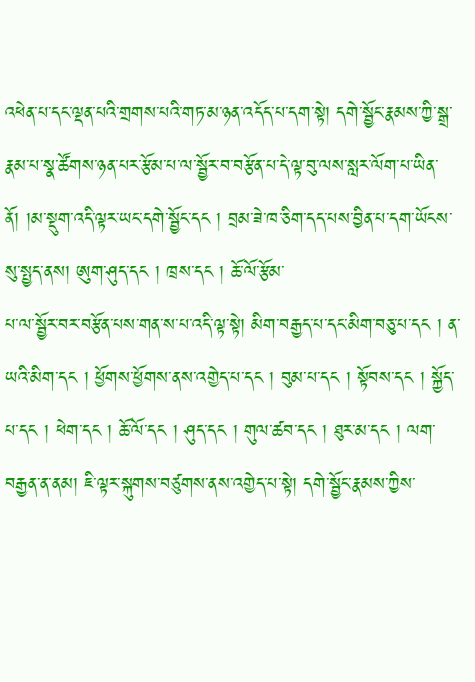འཕེན་པ་དང་ལྡན་པའི་གྲགས་པའི་གཏ་མ་ཉན་འདོད་པ་དག་སྟེ། དགེ་སྦྱོང་རྣམས་ཀྱི་སྒྲ་རྣམ་པ་སྣ་ཚོགས་ཉན་པར་རྩོམ་པ་ལ་སྦྱོར་བ་བརྩོན་པ་དེ་ལྟ་བུ་ལས་སླར་ལོག་པ་ཡིན་ནོ། །མ་སྡུག་འདི་ལྟར་ཡང་དགེ་སྦྱོང་དང ། བྲམ་ཟེ་ཁ་ཅིག་དད་པས་བྱིན་པ་དག་ཡོངས་སུ་སྤྱད་ནས། ཨུག་ཤུད་དང ། ཁྲས་དང ། ཆོ་ལོ་རྩོམ་
པ་ལ་སྦྱོར་བར་བརྩོན་པས་གན་ས་པ་འདི་ལྟ་སྟེ། མིག་བརྒྱད་པ་དང་མིག་བཅུ་པ་དང ། ན་ཡའི་མིག་དང ། ཕྱོགས་ཕྱོགས་ནས་འགྱེད་པ་དང ། བུམ་པ་དང ། སྟོབས་དང ། སྐྱོད་པ་དང ། ཕེག་དང ། ཆོ་ལོ་དང ། ཤུད་དང ། གུལ་ཚབ་དང ། ཐུར་མ་དང ། ལག་བརྒྱན་ན་ནམ། ཇི་ལྟར་སྐུགས་བཙུགས་ནས་འགྱེད་པ་སྟེ། དགེ་སྦྱོང་རྣམས་ཀྱིས་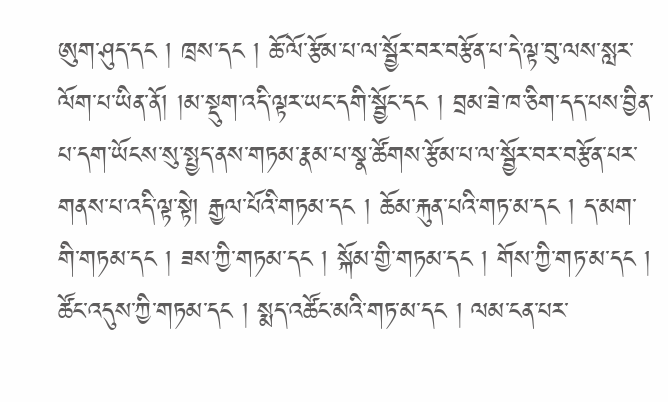ཨུག་ཤུད་དང ། ཁྲས་དང ། ཆོ་ལོ་རྩོམ་པ་ལ་སྦྱོར་བར་བརྩོན་པ་དེ་ལྟ་བུ་ལས་སླར་ལོག་པ་ཡིན་ནོ། །མ་སྡུག་འདི་ལྟར་ཡང་དགི་སྦྱོང་དང ། བྲམ་ཟེ་ཁ་ཅིག་དད་པས་བྱིན་པ་དག་ཡོངས་སུ་སྤྱད་ནས་གཏམ་རྣམ་པ་སྣ་ཚོགས་རྩོམ་པ་ལ་སྦྱོར་བར་བརྩོན་པར་གནས་པ་འདི་ལྟ་སྟེ། རྒྱལ་པོའི་གཏམ་དང ། ཆོམ་རྐུན་པའི་གཏ་མ་དང ། ད་མག་གི་གཏམ་དང ། ཟས་ཀྱི་གཏམ་དང ། སྐོམ་གྱི་གཏམ་དང ། གོས་ཀྱི་གཏ་མ་དང ། ཚོང་འདུས་ཀྱི་གཏམ་དང ། སྨད་འཚོང་མའི་གཏ་མ་དང ། ལམ་ངན་པར་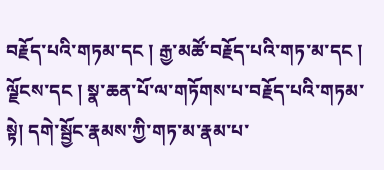བརྗོད་པའི་གཏམ་དང ། རྒྱ་མཚོ་བརྗོད་པའི་གཏ་མ་དང ། ལྗོངས་དང ། སྣ་ཆན་པོ་ལ་གཏོགས་པ་བརྗོད་པའི་གཏམ་སྟེ། དགེ་སྦྱོང་རྣམས་ཀྱི་གཏ་མ་རྣམ་པ་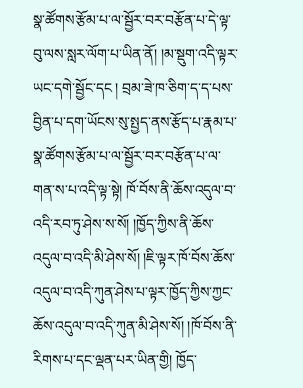སྣ་ཚོགས་རྩོམ་པ་ལ་སྦྱོར་བར་བརྩོན་པ་དེ་ལྟ་བུ་ལས་སླར་ལོག་པ་ཡིན་ནོ། །མ་སྡུག་འདི་ལྟར་ཡང་དགེ་སྦྱོང་དང ། བྲམ་ཟེ་ཁ་ཅིག་ད་ད་པས་བྱིན་པ་དག་ཡོངས་སུ་སྤྱད་ནས་རྩོད་པ་རྣམ་པ་སྣ་ཚོགས་རྩོམ་པ་ལ་སྦྱོར་བར་བརྩོན་པ་ལ་གན་ས་པ་འདི་ལྟ་སྟེ། ཁོ་བོས་ནི་ཆོས་འདུལ་བ་འདི་རབ་ཏུ་ཤེས་ས་སོ། །ཁྱོད་ཀྱིས་ནི་ཆོས་འདུལ་བ་འདི་མི་ཤེས་སོ། །ཇི་ལྟར་ཁོ་བོས་ཆོས་འདུལ་བ་འདི་ཀུན་ཤེས་པ་ལྟར་ཁྱོད་ཀྱིས་ཀྱང་ཆོས་འདུལ་བ་འདི་ཀུན་མི་ཤེས་སོ། །ཁོ་བོས་ནི་རིགས་པ་དང་ལྡན་པར་ཡིན་གྱི། ཁྱོད་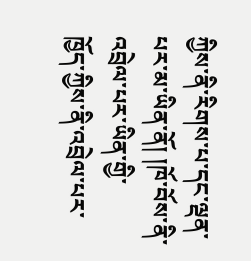ཀྱིས་ནི་རིགས་པ་དང་ལྡན་པར་མ་ཡིན་ནོ། །ཁོ་བོས་ནི་འབྲེལ་པར་ཡིན་གྱི་
ཁྱོད་ཀྱིས་ནི་འབྲེལ་པར་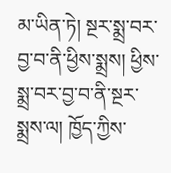མ་ཡིན་ཏེ། སྔར་སྨྲ་བར་བྱ་བ་ནི་ཕྱིས་སྨྲས། ཕྱིས་སྨྲ་བར་བྱ་བ་ནི་སྔར་སྨྲས་ལ། ཁྱོད་ཀྱིས་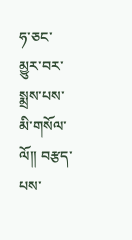ཧ་ཅང་མྱུར་བར་སྨྲས་པས་མི་གསོལ་ལོ།། བརྩད་པས་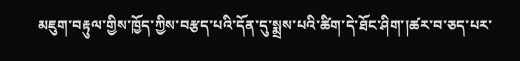མཇུག་བརྟུལ་གྱིས་ཁྱོད་ཀྱིས་བརྩད་པའི་དོན་དུ་སྨྲས་པའི་ཚིག་དེ་ཐོང་ཤིག་།ཚར་བ་ཅད་པར་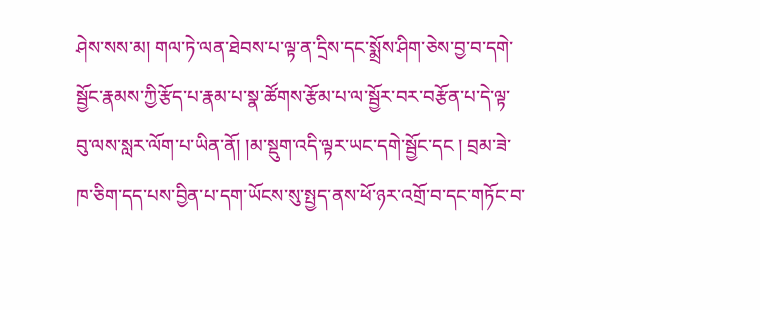ཤེས་སས་མ། གལ་ཏེ་ལན་ཐེབས་པ་ལྟ་ན་དྲིས་དང་སྨྲོས་ཤིག་ཅེས་བྱ་བ་དགེ་སྦྱོང་རྣམས་ཀྱི་རྩོད་པ་རྣམ་པ་སྣ་ཚོགས་རྩོམ་པ་ལ་སྦྱོར་བར་བརྩོན་པ་དེ་ལྟ་བུ་ལས་སླར་ལོག་པ་ཡིན་ནོ། །མ་སྡུག་འདི་ལྟར་ཡང་དགེ་སྦྱོང་དང ། བྲམ་ཟེ་ཁ་ཅིག་དད་པས་བྱིན་པ་དག་ཡོངས་སུ་སྤྱད་ནས་ཕོ་ཉར་འགྲོ་བ་དང་གཏོང་བ་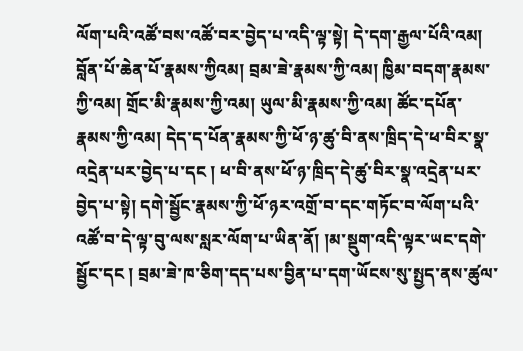ལོག་པའི་འཚོ་བས་འཚོ་བར་བྱེད་པ་འདི་ལྟ་སྟེ། དེ་དག་རྒྱལ་པོའི་འམ། བློན་པོ་ཆེན་པོ་རྣམས་ཀྱིའམ། བྲམ་ཟེ་རྣམས་ཀྱི་འམ། ཁྱིམ་བདག་རྣམས་ཀྱི་འམ། གྲོང་མི་རྣམས་ཀྱི་འམ། ཡུལ་མི་རྣམས་ཀྱི་འམ། ཚོང་དཔོན་རྣམས་ཀྱི་འམ། དེད་ད་པོན་རྣམས་ཀྱི་ཕོ་ཉ་ཚུ་བི་ནས་ཁྲིད་དེ་ཕ་བིར་སྣ་འདྲེན་པར་བྱེད་པ་དང ། ཕ་བི་ནས་ཕོ་ཉ་ཁྲིད་དེ་ཚུ་བིར་སྣ་འདྲེན་པར་བྱེད་པ་སྟེ། དགེ་སྦྱོང་རྣམས་ཀྱི་ཕོ་ཉར་འགྲོ་བ་དང་གཏོང་བ་ལོག་པའི་འཚོ་བ་དེ་ལྟ་བུ་ལས་སླར་ལོག་པ་ཡིན་ནོ། །མ་སྡུག་འདི་ལྟར་ཡང་དགེ་སྦྱོང་དང ། བྲམ་ཟེ་ཁ་ཅིག་དད་པས་བྱིན་པ་དག་ཡོངས་སུ་སྤྱད་ནས་ཚུལ་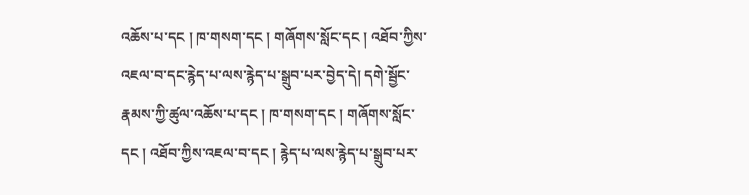འཆོས་པ་དང ། ཁ་གསག་དང ། གཞོགས་སློང་དང ། འཐོབ་ཀྱིས་འཇལ་བ་དང་རྙེད་པ་ལས་རྙེད་པ་སྒྲུབ་པར་བྱེད་དེ། དགེ་སྦྱོང་རྣམས་ཀྱི་ཚུལ་འཆོས་པ་དང ། ཁ་གསག་དང ། གཞོགས་སློང་དང ། འཐོབ་ཀྱིས་འཇལ་བ་དང ། རྙེད་པ་ལས་རྙེད་པ་སྒྲུབ་པར་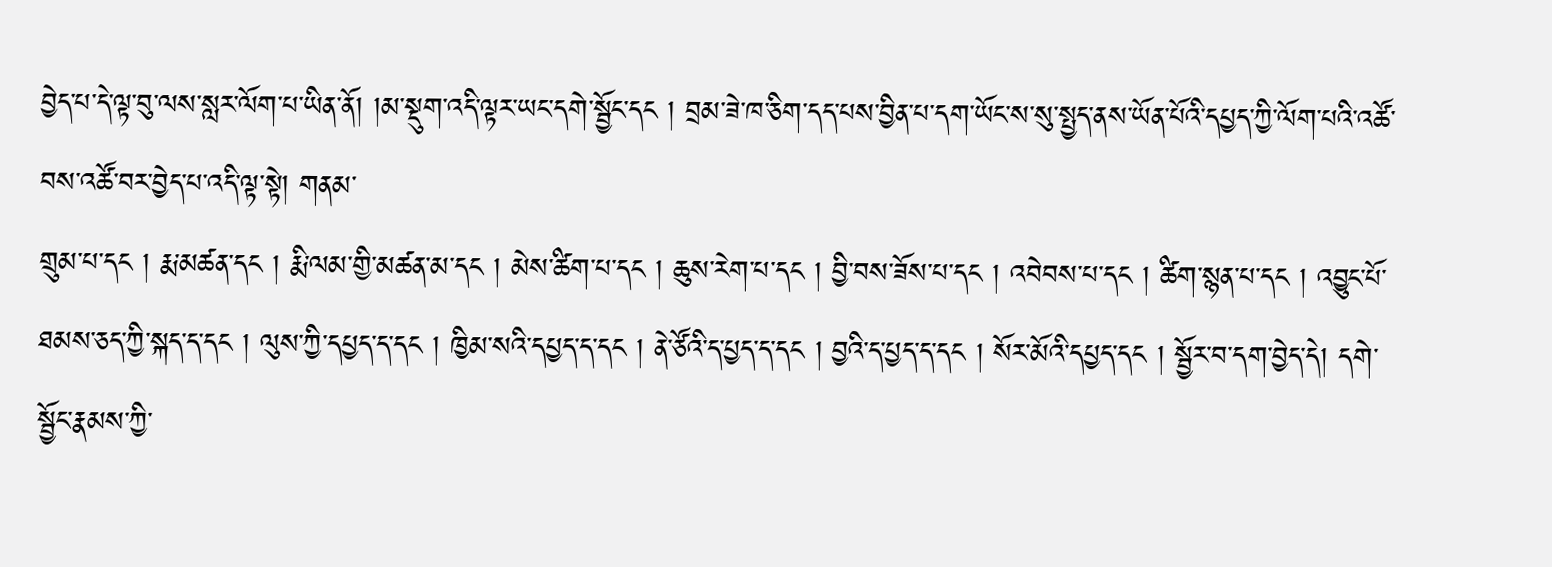བྱེད་པ་དེ་ལྟ་བུ་ལས་སླར་ལོག་པ་ཡིན་ནོ། །མ་སྡུག་འདི་ལྟར་ཡང་དགེ་སྦྱོང་དང ། བྲམ་ཟེ་ཁ་ཅིག་དད་པས་བྱིན་པ་དག་ཡོང་ས་སུ་སྤྱད་ནས་ཡོན་པོའི་དཔྱད་ཀྱི་ལོག་པའི་འཚོ་བས་འཚོ་བར་བྱེད་པ་འདི་ལྟ་སྟེ། གནམ་
གྲུམ་པ་དང ། རྨ་མཚན་དང ། རྨི་ལམ་གྱི་མཚན་མ་དང ། མེས་ཚིག་པ་དང ། ཆུས་རེག་པ་དང ། བྱི་བས་ཟོས་པ་དང ། འབེབས་པ་དང ། ཚིག་སྙན་པ་དང ། འབྱུང་པོ་ཐམས་ཅད་ཀྱི་སྐད་ད་དང ། ལུས་ཀྱི་དཔྱད་ད་དང ། ཁྱིམ་སའི་དཔྱད་ད་དང ། ནེ་ཙོའི་ད་པྱད་ད་དང ། བྱའི་ད་པྱད་ད་དང ། སོར་མོའི་དཔྱད་དང ། སྦྱོར་བ་དག་བྱེད་དེ། དགེ་སྦྱོང་རྣམས་ཀྱི་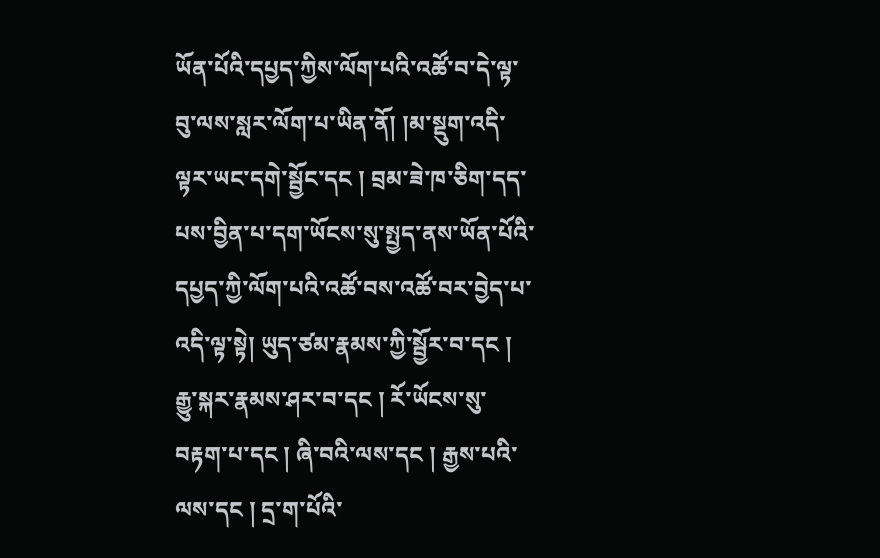ཡོན་པོའི་དཔྱད་ཀྱིས་ལོག་པའི་འཚོ་བ་དེ་ལྟ་བུ་ལས་སླར་ལོག་པ་ཡིན་ནོ། །མ་སྡུག་འདི་ལྟར་ཡང་དགེ་སྦྱོང་དང ། བྲམ་ཟེ་ཁ་ཅིག་དད་པས་བྱིན་པ་དག་ཡོངས་སུ་སྤྱད་ནས་ཡོན་པོའི་དཔྱད་ཀྱི་ལོག་པའི་འཚོ་བས་འཚོ་བར་བྱེད་པ་འདི་ལྟ་སྟེ། ཡུད་ཙམ་རྣམས་ཀྱི་སྦྱོར་བ་དང ། རྒྱུ་སྐར་རྣམས་ཤར་བ་དང ། རོ་ཡོངས་སུ་བརྟག་པ་དང ། ཞི་བའི་ལས་དང ། རྒྱས་པའི་ལས་དང ། དྲ་ག་པོའི་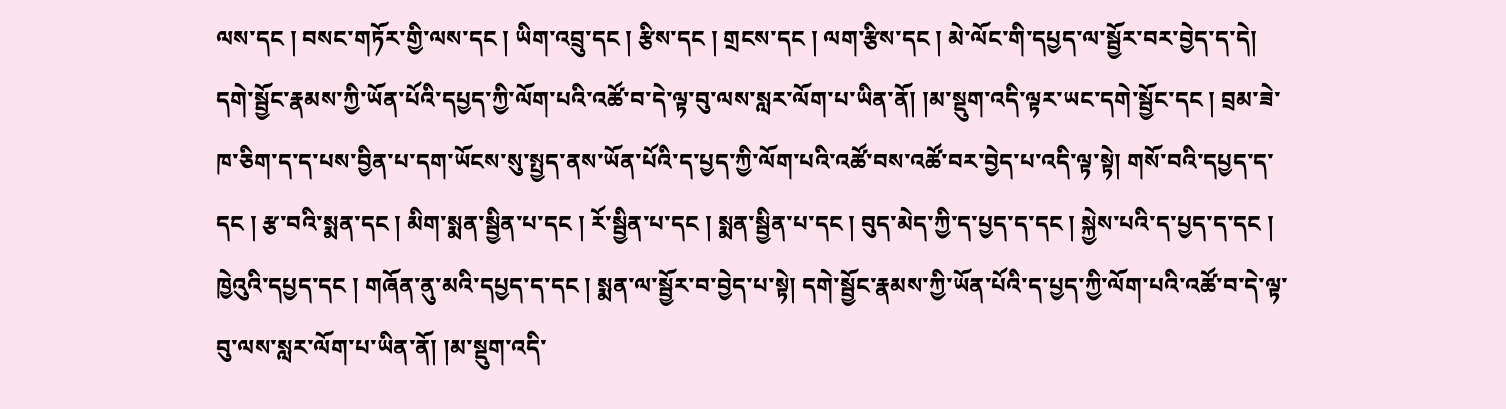ལས་དང ། བསང་གཏོར་གྱི་ལས་དང ། ཡིག་འབྲུ་དང ། རྩིས་དང ། གྲངས་དང ། ལག་རྩིས་དང ། མེ་ལོང་གི་དཔྱད་ལ་སྦྱོར་བར་བྱེད་ད་དེ། དགེ་སྦྱོང་རྣམས་ཀྱི་ཡོན་པོའི་དཔྱད་ཀྱི་ལོག་པའི་འཚོ་བ་དེ་ལྟ་བུ་ལས་སླར་ལོག་པ་ཡིན་ནོ། །མ་སྡུག་འདི་ལྟར་ཡང་དགེ་སྦྱོང་དང ། བྲམ་ཟེ་ཁ་ཅིག་ད་ད་པས་བྱིན་པ་དག་ཡོངས་སུ་སྤྱད་ནས་ཡོན་པོའི་ད་པྱད་ཀྱི་ལོག་པའི་འཚོ་བས་འཚོ་བར་བྱེད་པ་འདི་ལྟ་སྟེ། གསོ་བའི་དཔྱད་ད་དང ། རྩ་བའི་སྨན་དང ། མིག་སྨན་སྦྱིན་པ་དང ། རོ་སྦྱིན་པ་དང ། སྨན་སྦྱིན་པ་དང ། བུད་མེད་ཀྱི་ད་པྱད་ད་དང ། སྐྱེས་པའི་ད་པྱད་ད་དང ། ཁྱེའུའི་དཔྱད་དང ། གཞོན་ནུ་མའི་དཔྱད་ད་དང ། སྨན་ལ་སྦྱོར་བ་བྱེད་པ་སྟེ། དགེ་སྦྱོང་རྣམས་ཀྱི་ཡོན་པོའི་ད་པྱད་ཀྱི་ལོག་པའི་འཚོ་བ་དེ་ལྟ་བུ་ལས་སླར་ལོག་པ་ཡིན་ནོ། །མ་སྡུག་འདི་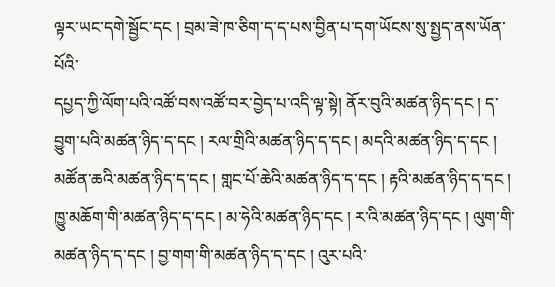ལྟར་ཡང་དགེ་སྦྱོང་དང ། བྲམ་ཟེ་ཁ་ཅིག་ད་ད་པས་བྱིན་པ་དག་ཡོངས་སུ་སྤྱད་ནས་ཡོན་པོའི་
དཔྱད་ཀྱི་ལོག་པའི་འཚོ་བས་འཚོ་བར་བྱེད་པ་འདི་ལྟ་སྟེ། ནོར་བུའི་མཚན་ཉིད་དང ། ད་བྱུག་པའི་མཚན་ཉིད་ད་དང ། རལ་གྲིའི་མཚན་ཉིད་ད་དང ། མདའི་མཚན་ཉིད་ད་དང ། མཚོན་ཆའི་མཚན་ཉིད་ད་དང ། གླང་པོ་ཆེའི་མཚན་ཉིད་ད་དང ། རྟའི་མཚན་ཉིད་ད་དང ། ཁྱུ་མཆོག་གི་མཚན་ཉིད་ད་དང ། མ་ཧེའི་མཚན་ཉིད་དང ། ར་འི་མཚན་ཉིད་དང ། ལུག་གི་མཚན་ཉིད་ད་དང ། བྱ་གག་གི་མཚན་ཉིད་ད་དང ། འུར་པའི་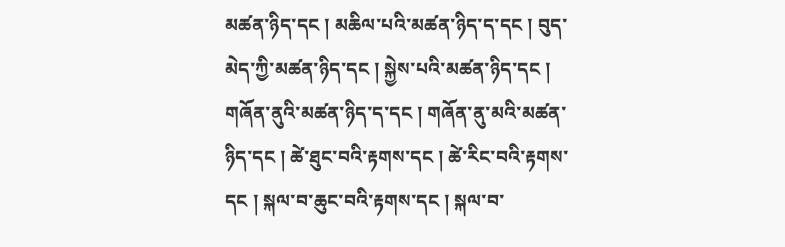མཚན་ཉིད་དང ། མཆིལ་པའི་མཚན་ཉིད་ད་དང ། བུད་མེད་ཀྱི་མཚན་ཉིད་དང ། སྐྱེས་པའི་མཚན་ཉིད་དང ། གཞོན་ནུའི་མཚན་ཉིད་ད་དང ། གཞོན་ནུ་མའི་མཚན་ཉིད་དང ། ཚེ་ཐུང་བའི་རྟགས་དང ། ཚེ་རིང་བའི་རྟགས་དང ། སྐལ་བ་ཆུང་བའི་རྟགས་དང ། སྐལ་བ་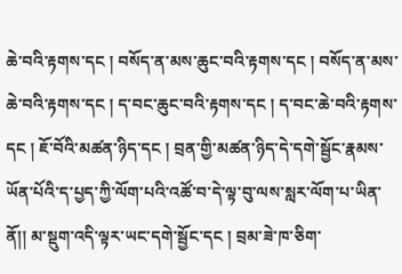ཆེ་བའི་རྟགས་དང ། བསོད་ན་མས་ཆུང་བའི་རྟགས་དང ། བསོད་ན་མས་ཆེ་བའི་རྟགས་དང ། ད་བང་ཆུང་བའི་རྟགས་དང ། ད་བང་ཆེ་བའི་རྟགས་དང ། ཇོ་བོའི་མཚན་ཉིད་དང ། བྲན་གྱི་མཚན་ཉིད་དེ་དགེ་སྦྱོང་རྣམས་ཡོན་པོའི་ད་པྱད་ཀྱི་ལོག་པའི་འཚོ་བ་དེ་ལྟ་བུ་ལས་སླར་ལོག་པ་ཡིན་ནོ།། མ་སྡུག་འདི་ལྟར་ཡང་དགེ་སྦྱོང་དང ། བྲམ་ཟེ་ཁ་ཅིག་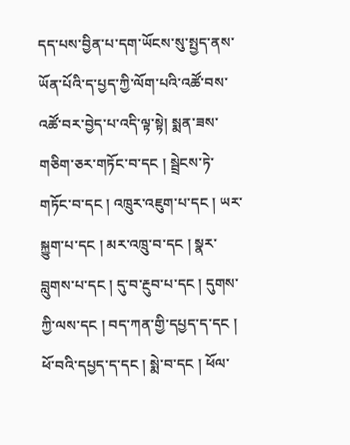དད་པས་བྱིན་པ་དག་ཡོངས་སུ་སྤྱད་ནས་ཡོན་པོའི་ད་པྱད་ཀྱི་ལོག་པའི་འཚོ་བས་འཚོ་བར་བྱེད་པ་འདི་ལྟ་སྟེ། སྨན་ཟས་གཅིག་ཅར་གཏོང་བ་དང ། སྦྲེངས་ཏེ་གཏོང་བ་དང ། འཁྲུར་འཇུག་པ་དང ། ཡར་སྐྱུག་པ་དང ། མར་འཁྲུ་བ་དང ། སྣར་བླུགས་པ་དང ། དུ་བ་རྔུབ་པ་དང ། དུགས་ཀྱི་ལས་དང ། བད་ཀན་གྱི་དཔྱད་ད་དང ། ཕོ་བའི་དཔྱད་ད་དང ། སྨེ་བ་དང ། ཕོལ་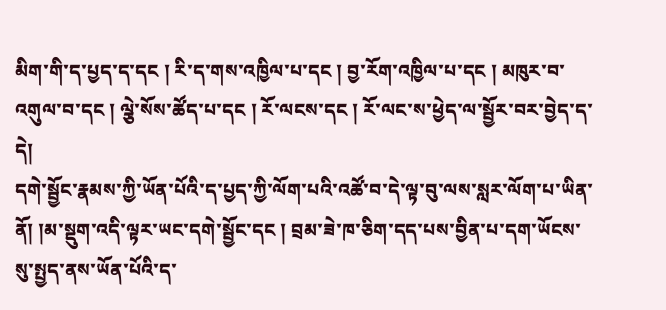མིག་གི་ད་པྱད་ད་དང ། རི་ད་གས་འཁྱིལ་པ་དང ། བྱ་རོག་འཁྱིལ་པ་དང ། མཁུར་བ་འགུལ་བ་དང ། ལྕེ་སོས་ཚོད་པ་དང ། རོ་ལངས་དང ། རོ་ལང་ས་ཕྱེད་ལ་སྦྱོར་བར་བྱེད་ད་དེ།
དགེ་སྦྱོང་རྣམས་ཀྱི་ཡོན་པོའི་ད་པྱད་ཀྱི་ལོག་པའི་འཚོ་བ་དེ་ལྟ་བུ་ལས་སླར་ལོག་པ་ཡིན་ནོ། །མ་སྡུག་འདི་ལྟར་ཡང་དགེ་སྦྱོང་དང ། བྲམ་ཟེ་ཁ་ཅིག་དད་པས་བྱིན་པ་དག་ཡོངས་སུ་སྤྱད་ནས་ཡོན་པོའི་ད་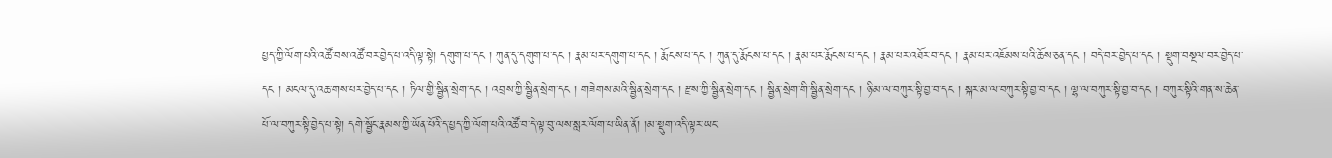པྱད་ཀྱི་ལོག་པའི་འཚོ་བས་འཚོ་བར་བྱེད་པ་འདི་ལྟ་སྟེ། དགུག་པ་དང ། ཀུན་དུ་དགུག་པ་དང ། རྣམ་པར་དགུག་པ་དང ། རྨོངས་པ་དང ། ཀུན་དུ་རྨོངས་པ་དང ། རྣམ་པར་རྨོངས་པ་དང ། རྣམ་པར་འཐོར་བ་དང ། རྣམ་པར་འཇོམས་པའི་ཆོས་ཅན་དང ། བདེ་བར་བྱེད་པ་དང ། སྡུག་བསྔལ་བར་བྱེད་པ་དང ། མངལ་དུ་འཆ་གས་པར་བྱེད་པ་དང ། ཏིལ་གྱི་སྦྱིན་སྲེག་དང ། འབྲས་ཀྱི་སྦྱིན་སྲེག་དང ། གཟེགས་མའི་སྦྱིན་སྲེག་དང ། རྫས་ཀྱི་སྦྱིན་སྲེག་དང ། སྦྱིན་སྲེག་གི་སྦྱིན་སྲེག་དང ། ཉི་མ་ལ་བཀུར་སྟི་བྱ་བ་དང ། སྐར་མ་ལ་བཀུར་སྟི་བྱ་བ་དང ། ལྷ་ལ་བཀུར་སྟི་བྱ་བ་དང ། བཀུར་སྟིའི་གན་ས་ཆེན་པོ་ལ་བཀུར་སྟི་བྱེད་པ་སྟེ། དགེ་སྦྱོང་རྣམས་ཀྱི་ཡོན་པོའི་ད་པྱད་ཀྱི་ལོག་པའི་འཚོ་བ་དེ་ལྟ་བུ་ལས་སླར་ལོག་པ་ཡིན་ནོ། །མ་སྡུག་འདི་ལྟར་ཡང་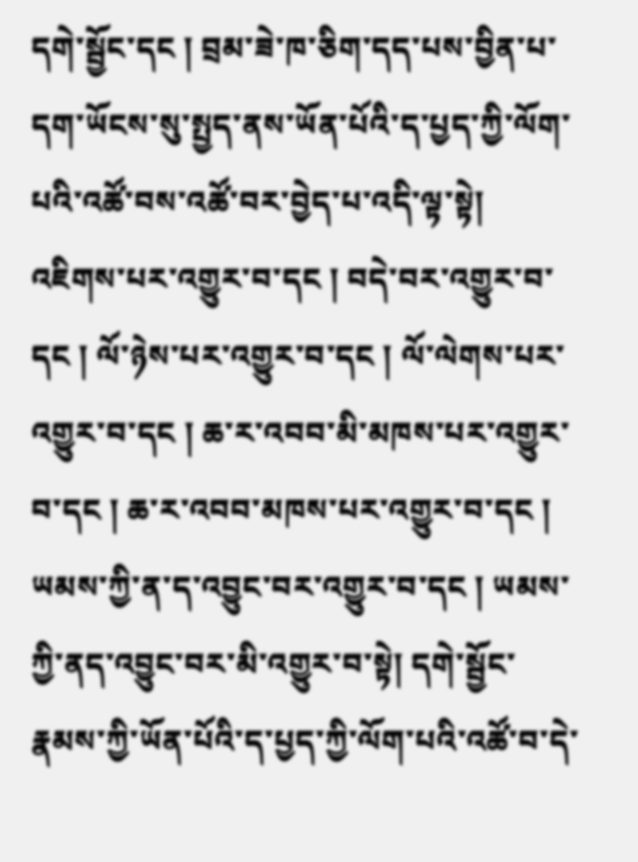དགེ་སྦྱོང་དང ། བྲམ་ཟེ་ཁ་ཅིག་དད་པས་བྱིན་པ་དག་ཡོངས་སུ་སྤྱད་ནས་ཡོན་པོའི་ད་པྱད་ཀྱི་ལོག་པའི་འཚོ་བས་འཚོ་བར་བྱེད་པ་འདི་ལྟ་སྟེ། འཇིགས་པར་འགྱུར་བ་དང ། བདེ་བར་འགྱུར་བ་དང ། ལོ་ཉེས་པར་འགྱུར་བ་དང ། ལོ་ལེགས་པར་འགྱུར་བ་དང ། ཆ་ར་འབབ་མི་མཁས་པར་འགྱུར་བ་དང ། ཆ་ར་འབབ་མཁས་པར་འགྱུར་བ་དང ། ཡམས་ཀྱི་ན་ད་འབྱུང་བར་འགྱུར་བ་དང ། ཡམས་ཀྱི་ནད་འབྱུང་བར་མི་འགྱུར་བ་སྟེ། དགེ་སྦྱོང་རྣམས་ཀྱི་ཡོན་པོའི་ད་པྱད་ཀྱི་ལོག་པའི་འཚོ་བ་དེ་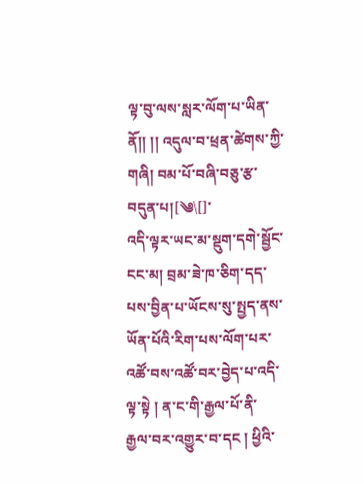ལྟ་བུ་ལས་སླར་ལོག་པ་ཡིན་ནོ།། །། འདུལ་བ་ཕྲན་ཚེགས་ཀྱི་གཞི། བམ་པོ་བཞི་བཅུ་རྩ་བདུན་པ།[༄\[]་
འདི་ལྟར་ཡང་མ་སྡུག་དགེ་སྦྱོང་ངང་མ། བྲམ་ཟེ་ཁ་ཅིག་དད་པས་བྱིན་པ་ཡོངས་སུ་སྤྱད་ནས་ཡོན་པོའི་རིག་པས་ལོག་པར་འཚོ་བས་འཚོ་བར་བྱེད་པ་འདི་ལྟ་སྟེ ། ན་ང་གི་རྒྱལ་པོ་ནི་རྒྱལ་བར་འགྱུར་བ་དང ། ཕྱིའི་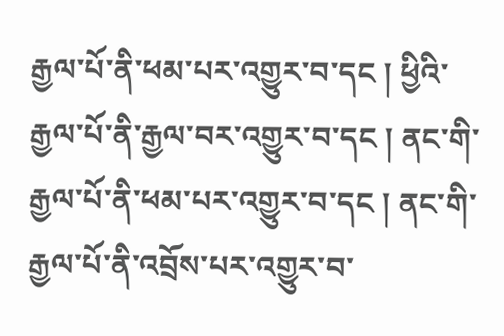རྒྱལ་པོ་ནི་ཕམ་པར་འགྱུར་བ་དང ། ཕྱིའི་རྒྱལ་པོ་ནི་རྒྱལ་བར་འགྱུར་བ་དང ། ནང་གི་རྒྱལ་པོ་ནི་ཕམ་པར་འགྱུར་བ་དང ། ནང་གི་རྒྱལ་པོ་ནི་འབྲོས་པར་འགྱུར་བ་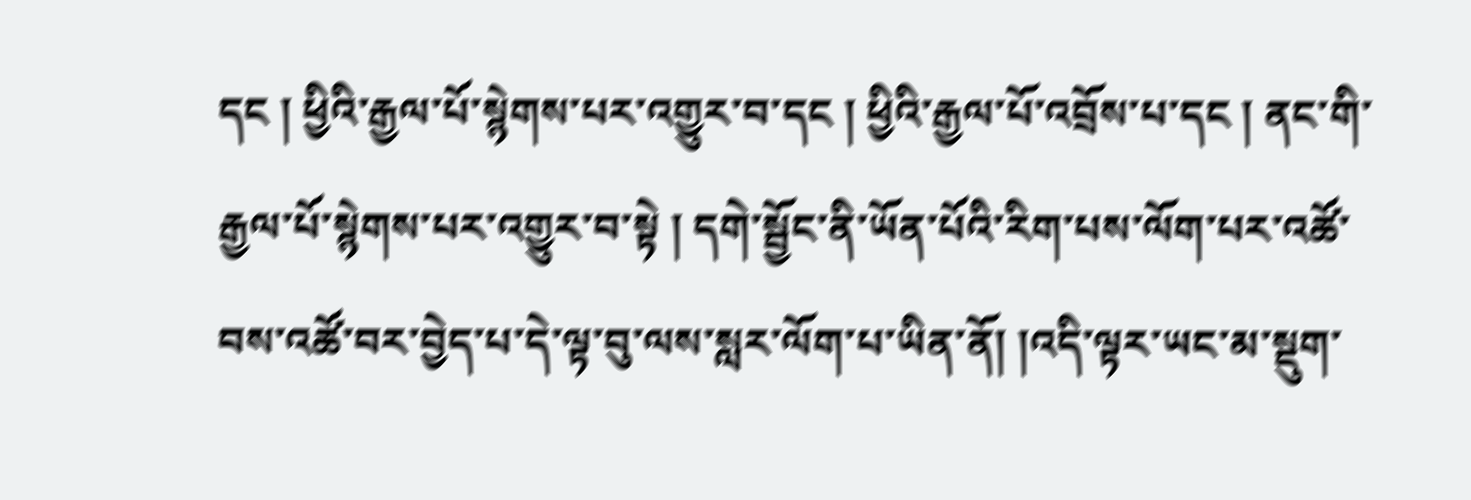དང ། ཕྱིའི་རྒྱལ་པོ་སྙེགས་པར་འགྱུར་བ་དང ། ཕྱིའི་རྒྱལ་པོ་འབྲོས་པ་དང ། ནང་གི་རྒྱལ་པོ་སྙེགས་པར་འགྱུར་བ་སྟེ ། དགེ་སྦྱོང་ནི་ཡོན་པོའི་རིག་པས་ལོག་པར་འཚོ་བས་འཚོ་བར་བྱེད་པ་དེ་ལྟ་བུ་ལས་སླར་ལོག་པ་ཡིན་ནོ། །འདི་ལྟར་ཡང་མ་སྡུག་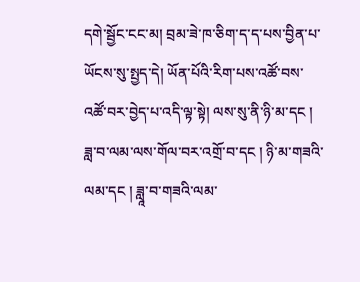དགེ་སྦྱོང་ངང་མ། བྲམ་ཟེ་ཁ་ཅིག་ད་ད་པས་བྱིན་པ་ཡོངས་སུ་སྤྱད་དེ། ཡོན་པོའི་རིག་པས་འཚོ་བས་འཚོ་བར་བྱེད་པ་འདི་ལྟ་སྟེ། ལས་སུ་ནི་ཉི་མ་དང ། ཟླ་བ་ལམ་ལས་གོལ་བར་འགྲོ་བ་དང ། ཉི་མ་གཟའི་ལམ་དང ། ཟླཱ་བ་གཟའི་ལམ་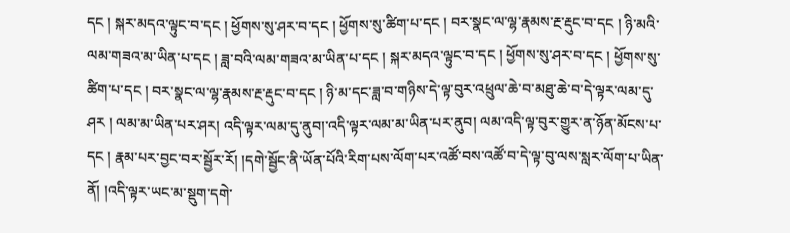དང ། སྐར་མདའ་ལྟུང་བ་དང ། ཕྱོགས་སུ་ཤར་བ་དང ། ཕྱོགས་སུ་ཚིག་པ་དང ། བར་སྣང་ལ་ལྷ་རྣམས་རྔ་རྡུང་བ་དང ། ཉི་མའི་ལམ་གཟའ་མ་ཡིན་པ་དང ། ཟླ་བའི་ལམ་གཟའ་མ་ཡིན་པ་དང ། སྐར་མདའ་ལྟུང་བ་དང ། ཕྱོགས་སུ་ཤར་བ་དང ། ཕྱོགས་སུ་ཚིག་པ་དང ། བར་སྣང་ལ་ལྷ་རྣམས་རྔ་རྡུང་བ་དང ། ཉི་མ་དང་ཟླ་བ་གཉིས་དེ་ལྟ་བུར་འཕྲུལ་ཆེ་བ་མཐུ་ཆེ་བ་དེ་ལྟར་ལམ་དུ་ཤར ། ལམ་མ་ཡིན་པར་ཤར། འདི་ལྟར་ལམ་དུ་ནུབ།་འདི་ལྟར་ལམ་མ་ཡིན་པར་ནུབ། ལམ་འདི་ལྟ་བུར་གྱུར་ན་ཉོན་མོངས་པ་དང ། རྣམ་པར་བྱང་བར་སྦྱོར་རོ། །དགེ་སྦྱོང་ནི་ཡོན་པོའི་རིག་པས་ལོག་པར་འཚོ་བས་འཚོ་བ་དེ་ལྟ་བུ་ལས་སླར་ལོག་པ་ཡིན་ནོ། །འདི་ལྟར་ཡང་མ་སྡུག་དགེ་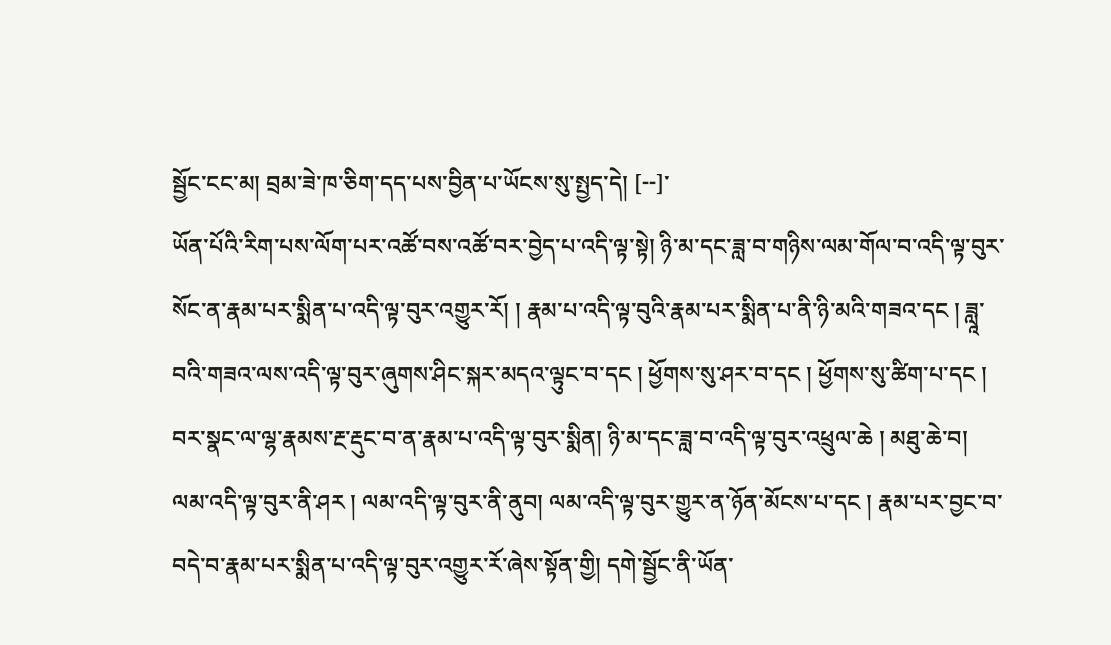སྦྱོང་ངང་མ། བྲམ་ཟེ་ཁ་ཅིག་དད་པས་བྱིན་པ་ཡོངས་སུ་སྤྱད་དེ། [--]་
ཡོན་པོའི་རིག་པས་ལོག་པར་འཚོ་བས་འཚོ་བར་བྱེད་པ་འདི་ལྟ་སྟེ། ཉི་མ་དང་ཟླ་བ་གཉིས་ལམ་གོལ་བ་འདི་ལྟ་བུར་སོང་ན་རྣམ་པར་སྨིན་པ་འདི་ལྟ་བུར་འགྱུར་རོ། ། རྣམ་པ་འདི་ལྟ་བུའི་རྣམ་པར་སྨིན་པ་ནི་ཉི་མའི་གཟའ་དང ། ཟླཱ་བའི་གཟའ་ལས་འདི་ལྟ་བུར་ཞུགས་ཤིང་སྐར་མདའ་ལྟུང་བ་དང ། ཕྱོགས་སུ་ཤར་བ་དང ། ཕྱོགས་སུ་ཚིག་པ་དང ། བར་སྣང་ལ་ལྷ་རྣམས་རྔ་རྡུང་བ་ན་རྣམ་པ་འདི་ལྟ་བུར་སྨིན། ཉི་མ་དང་ཟླ་བ་འདི་ལྟ་བུར་འཕྲུལ་ཆེ ། མཐུ་ཆེ་བ། ལམ་འདི་ལྟ་བུར་ནི་ཤར ། ལམ་འདི་ལྟ་བུར་ནི་ནུབ། ལམ་འདི་ལྟ་བུར་གྱུར་ན་ཉོན་མོངས་པ་དང ། རྣམ་པར་བྱང་བ་བདེ་བ་རྣམ་པར་སྨིན་པ་འདི་ལྟ་བུར་འགྱུར་རོ་ཞེས་སྟོན་གྱི། དགེ་སྦྱོང་ནི་ཡོན་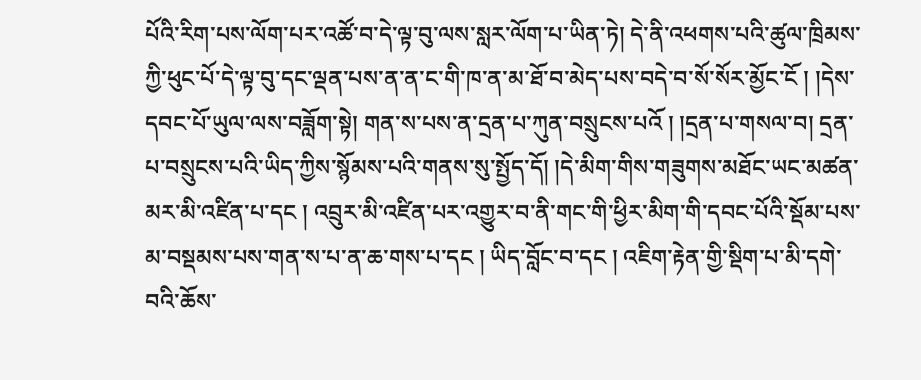པོའི་རིག་པས་ལོག་པར་འཚོ་བ་དེ་ལྟ་བུ་ལས་སླར་ལོག་པ་ཡིན་ཏེ། དེ་ནི་འཕགས་པའི་ཚུལ་ཁྲིམས་ཀྱི་ཕུང་པོ་དེ་ལྟ་བུ་དང་ལྡན་པས་ན་ན་ང་གི་ཁ་ན་མ་ཐོ་བ་མེད་པས་བདེ་བ་སོ་སོར་མྱོང་ངོ ། །དེས་དབང་པོ་ཡུལ་ལས་བཟློག་སྟེ། གན་ས་པས་ན་དྲན་པ་ཀུན་བསྲུངས་པའོ ། །དྲན་པ་གསལ་བ། དྲན་པ་བསྲུངས་པའི་ཡིད་ཀྱིས་སྙོམས་པའི་གནས་སུ་སྤྱོད་དོ། །དེ་མིག་གིས་གཟུགས་མཐོང་ཡང་མཚན་མར་མི་འཛིན་པ་དང ། འབྲུར་མི་འཛིན་པར་འགྱུར་བ་ནི་གང་གི་ཕྱིར་མིག་གི་དབང་པོའི་སྡོམ་པས་མ་བསྡམས་པས་གན་ས་པ་ན་ཆ་གས་པ་དང ། ཡིད་བློང་བ་དང ། འཇིག་རྟེན་གྱི་སྡིག་པ་མི་དགེ་བའི་ཆོས་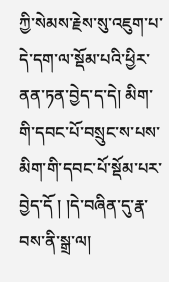ཀྱི་སེམས་རྗེས་སུ་འཇུག་པ་དེ་དག་ལ་སྡོམ་པའི་ཕྱིར་ནན་ཏན་བྱེད་ད་དེ། མིག་གི་དབང་པོ་བསྲུང་ས་པས་མིག་གི་དབང་པོ་སྡོམ་པར་བྱེད་དོ ། །དེ་བཞིན་དུ་རྣ་བས་ནི་སྒྲ་ལ།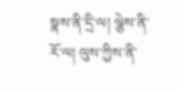སྣས་ནི་དྲི་ལ། ལྕེས་ནི་རོ་ལ། ལུས་ཀྱིས་ནི་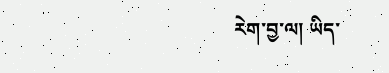རེག་བྱ་ལ། ཡིད་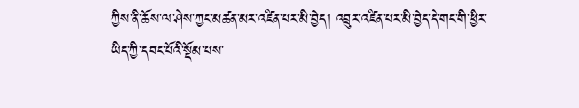ཀྱིས་ནི་ཆོས་ལ་ཤེས་ཀྱང་མཚན་མར་འཛིན་པར་མི་བྱེད། འབྲུར་འཛིན་པར་མི་བྱེད་དེ་གང་གི་ཕྱིར་
ཡིད་ཀྱི་དབང་པོའི་སྡོམ་པས་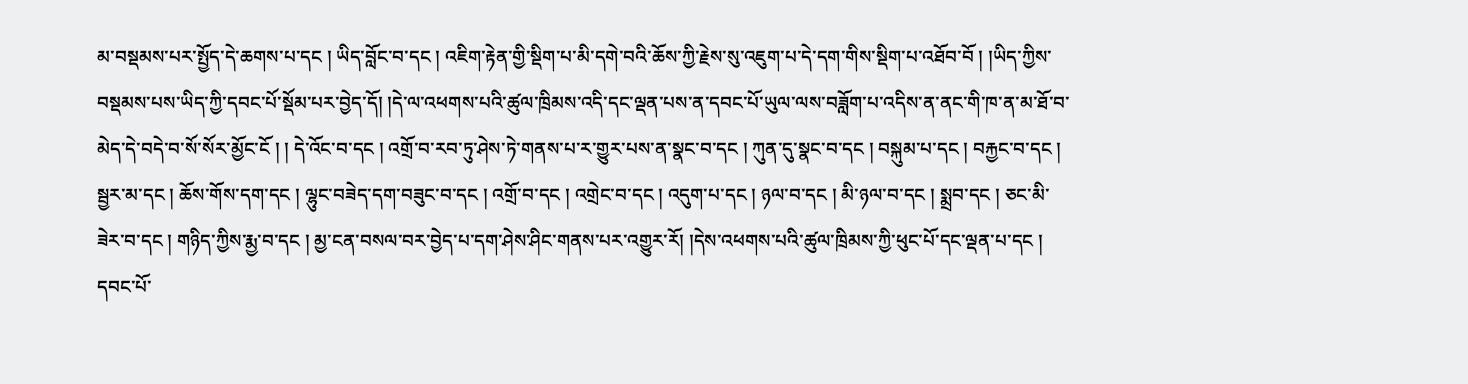མ་བསྡམས་པར་སྤྱོད་དེ་ཆགས་པ་དང ། ཡིད་བློང་བ་དང ། འཇིག་རྟེན་གྱི་སྡིག་པ་མི་དགེ་བའི་ཆོས་ཀྱི་རྗེས་སུ་འཇུག་པ་དེ་དག་གིས་སྡིག་པ་འཐོབ་བོ ། །ཡིད་ཀྱིས་བསྡམས་པས་ཡིད་ཀྱི་དབང་པོ་སྡོམ་པར་བྱེད་དོ། །དེ་ལ་འཕགས་པའི་ཚུལ་ཁྲིམས་འདི་དང་ལྡན་པས་ན་དབང་པོ་ཡུལ་ལས་བཟློག་པ་འདིས་ན་ནང་གི་ཁ་ན་མ་ཐོ་བ་མེད་དེ་བདེ་བ་སོ་སོར་མྱོང་ངོ ། ། དེ་འོང་བ་དང ། འགྲོ་བ་རབ་ཏུ་ཤེས་ཏེ་གནས་པ་ར་གྱུར་པས་ན་སྣང་བ་དང ། ཀུན་དུ་སྣང་བ་དང ། བསྐུམ་པ་དང ། བརྐྱང་བ་དང ། སྦྱར་མ་དང ། ཆོས་གོས་དག་དང ། ལྷུང་བཟེད་དག་བཟུང་བ་དང ། འགྲོ་བ་དང ། འགྲེང་བ་དང ། འདུག་པ་དང ། ཉལ་བ་དང ། མི་ཉལ་བ་དང ། སྨྲབ་དང ། ཅང་མི་ཟེར་བ་དང ། གཉིད་ཀྱིས་རྨྱ་བ་དང ། མྱ་ངན་བསལ་བར་བྱེད་པ་དག་ཤེས་ཤིང་གནས་པར་འགྱུར་རོ། །དེས་འཕགས་པའི་ཚུལ་ཁྲིམས་ཀྱི་ཕུང་པོ་དང་ལྡན་པ་དང ། དབང་པོ་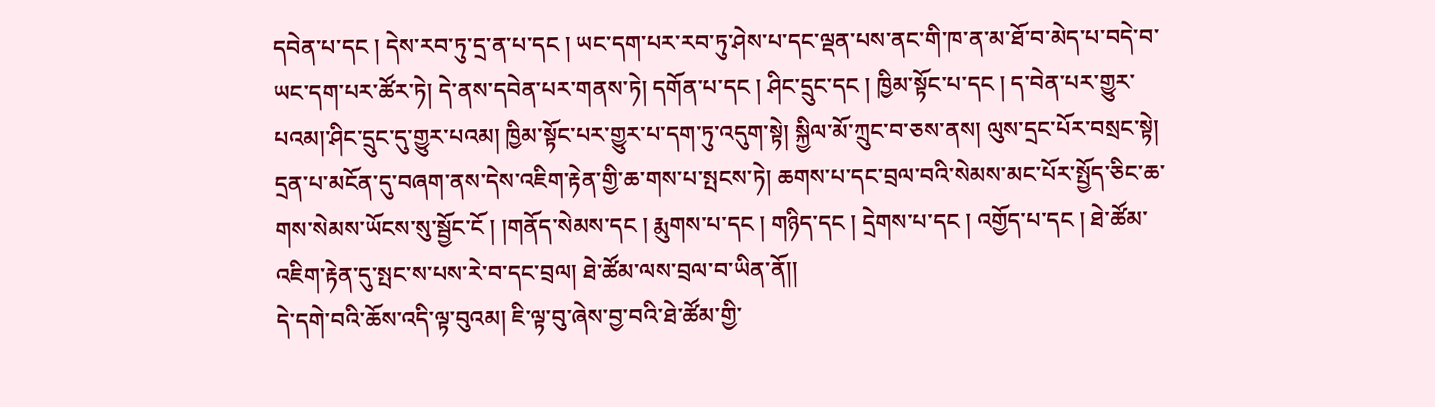དབེན་པ་དང ། དེས་རབ་ཏུ་དྲ་ན་པ་དང ། ཡང་དག་པར་རབ་ཏུ་ཤེས་པ་དང་ལྡན་པས་ནང་གི་ཁ་ན་མ་ཐོ་བ་མེད་པ་བདེ་བ་ཡང་དག་པར་ཚོར་ཏེ། དེ་ནས་དབེན་པར་གནས་ཏེ། དགོན་པ་དང ། ཤིང་དྲུང་དང ། ཁྱིམ་སྟོང་པ་དང ། ད་བེན་པར་གྱུར་པའམ།་ཤིང་དྲུང་དུ་གྱུར་པའམ། ཁྱིམ་སྟོང་པར་གྱུར་པ་དག་ཏུ་འདུག་སྟེ། སྐྱིལ་མོ་ཀྲུང་བ་ཅས་ནས། ལུས་དྲང་པོར་བསྲང་སྟེ། དྲན་པ་མངོན་དུ་བཞག་ནས་དེས་འཇིག་རྟེན་གྱི་ཆ་གས་པ་སྤངས་ཏེ། ཆགས་པ་དང་བྲལ་བའི་སེམས་མང་པོར་སྤྱོད་ཅིང་ཆ་གས་སེམས་ཡོངས་སུ་སྦྱོང་ངོ ། །གནོད་སེམས་དང ། རྨུགས་པ་དང ། གཉིད་དང ། དྲེགས་པ་དང ། འགྱོད་པ་དང ། ཐེ་ཚོམ་འཇིག་རྟེན་དུ་སྤང་ས་པས་རེ་བ་དང་བྲལ། ཐེ་ཚོམ་ལས་བྲལ་བ་ཡིན་ནོ།།
དེ་དགེ་བའི་ཆོས་འདི་ལྟ་བུའམ། ཇི་ལྟ་བུ་ཞེས་བྱ་བའི་ཐེ་ཚོམ་གྱི་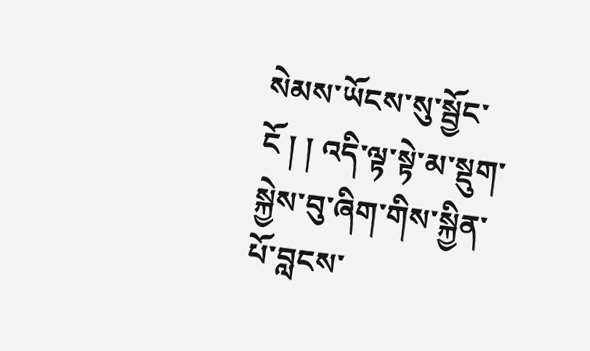སེམས་ཡོངས་སུ་སྦྱོང་ངོ ། ། འདི་ལྟ་སྟེ་མ་སྡུག་སྐྱེས་བུ་ཞིག་གིས་སྐྱིན་པོ་བླངས་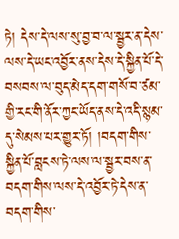ཏེ། དེས་དེ་ལས་སུ་བྱ་བ་ལ་སྦྱར་ན་དེས་ལས་དེ་ཡང་འབྱོར་ནས་དེས་དེ་སྐྱིན་པོ་དེ་བསབས་ལ་བུད་མེད་དག་གསོ་བ་ཙམ་གྱི་རང་གི་ནོར་ཀྱང་ཡོད་ནས་དེ་འདི་སྙམ་དུ་སེམས་པར་གྱུར་ཏོ། །བདག་གིས་སྐྱིན་པོ་བླངས་ཏེ་ལས་ལ་སྦྱར་བས་ན་བདག་གིས་ལས་དེ་འབྱོར་ཏེ་དེས་ན་བདག་གིས་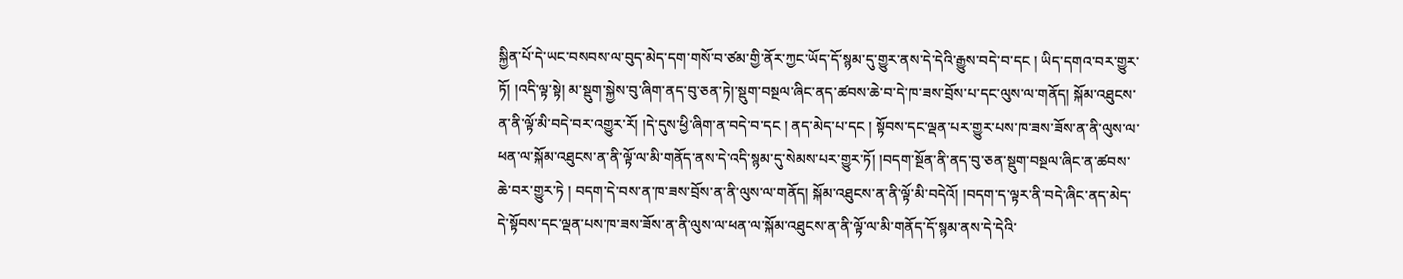སྐྱིན་པོ་དེ་ཡང་བསབས་ལ་བུད་མེད་དག་གསོ་བ་ཙམ་གྱི་ནོར་ཀྱང་ཡོད་དོ་སྙམ་དུ་གྱུར་ནས་དེ་དེའི་རྒྱུས་བདེ་བ་དང ། ཡིད་དགའ་བར་གྱུར་ཏོ། །འདི་ལྟ་སྟེ། མ་སྡུག་སྐྱེས་བུ་ཞིག་ནད་བུ་ཅན་ཏེ།་སྡུག་བསྔལ་ཞིང་ནད་ཚབས་ཆེ་བ་དེ་ཁ་ཟས་བྲོས་པ་དང་ལུས་ལ་གནོད། སྐོམ་འཐུངས་ན་ནི་ལྟོ་མི་བདེ་བར་འགྱུར་རོ། །དེ་དུས་ཕྱི་ཞིག་ན་བདེ་བ་དང ། ནད་མེད་པ་དང ། སྟོབས་དང་ལྡན་པར་གྱུར་པས་ཁ་ཟས་ཟོས་ན་ནི་ལུས་ལ་ཕན་ལ་སྐོམ་འཐུངས་ན་ནི་ལྟོ་ལ་མི་གནོད་ནས་དེ་འདི་སྙམ་དུ་སེམས་པར་གྱུར་ཏོ། །བདག་སྔོན་ནི་ནད་བུ་ཅན་སྡུག་བསྔལ་ཞིང་ན་ཚབས་ཆེ་བར་གྱུར་ཏེ ། བདག་དེ་བས་ན་ཁ་ཟས་བྲོས་ན་ནི་ལུས་ལ་གནོད། སྐོམ་འཐུངས་ན་ནི་ལྟོ་མི་བདེའོ། །བདག་ད་ལྟར་ནི་བདེ་ཞིང་ནད་མེད་དེ་སྟོབས་དང་ལྡན་པས་ཁ་ཟས་ཟོས་ན་ནི་ལུས་ལ་ཕན་ལ་སྐོམ་འཐུངས་ན་ནི་ལྟོ་ལ་མི་གནོད་དོ་སྙམ་ནས་དེ་དེའི་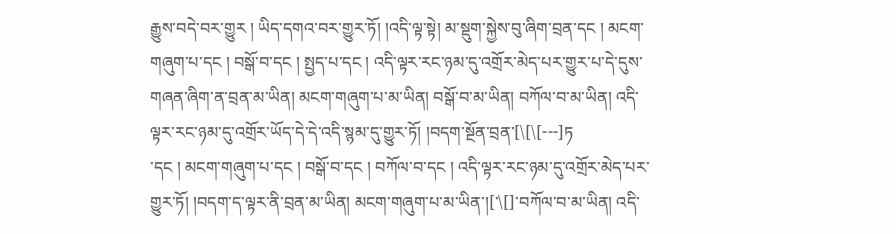རྒྱུས་བདེ་བར་གྱུར ། ཡིད་དགའ་བར་གྱུར་ཏོ། །འདི་ལྟ་སྟེ། མ་སྡུག་སྐྱེས་བུ་ཞིག་བྲན་དང ། མངག་གཞུག་པ་དང ། བསྒོ་བ་དང ། སྤྱད་པ་དང ། འདི་ལྟར་རང་ཉམ་དུ་འགྲོར་མེད་པར་གྱུར་པ་དེ་དུས་གཞན་ཞིག་ན་བྲན་མ་ཡིན། མངག་གཞུག་པ་མ་ཡིན། བསྒོ་བ་མ་ཡིན། བཀོལ་བ་མ་ཡིན། འདི་ལྟར་རང་ཉམ་དུ་འགྲོར་ཡོད་དེ་དེ་འདི་སྙམ་དུ་གྱུར་ཏོ། །བདག་སྔོན་བྲན་[\[\[---]ཏ
་དང ། མངག་གཞུག་པ་དང ། བསྒོ་བ་དང ། བཀོལ་བ་དང ། འདི་ལྟར་རང་ཉམ་དུ་འགྲོར་མེད་པར་གྱུར་ཏོ། །བདག་ད་ལྟར་ནི་བྲན་མ་ཡིན། མངག་གཞུག་པ་མ་ཡིན་།[་\[]་བཀོལ་བ་མ་ཡིན། འདི་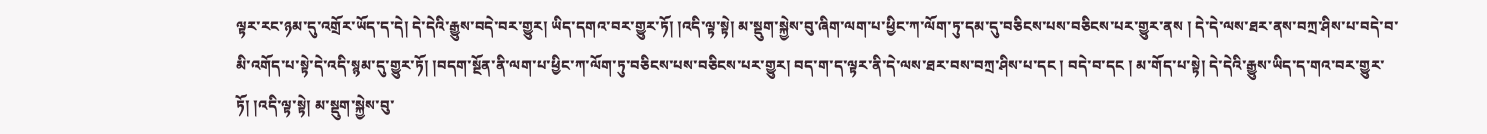ལྟར་རང་ཉམ་དུ་འགྲོར་ཡོད་ད་དེ། དེ་དེའི་རྒྱུས་བདེ་བར་གྱུར། ཡིད་དགའ་བར་གྱུར་ཏོ། །འདི་ལྟ་སྟེ། མ་སྡུག་སྐྱེས་བུ་ཞིག་ལག་པ་ཕྱིང་ཀ་ལོག་ཏུ་དམ་དུ་བཅིངས་པས་བཅིངས་པར་གྱུར་ནས ། དེ་དེ་ལས་ཐར་ནས་བཀྲ་ཤིས་པ་བདེ་བ་མི་འགོད་པ་སྟེ་དེ་འདི་སྙམ་དུ་གྱུར་ཏོ། །བདག་སྔོན་ནི་ལག་པ་ཕྱིང་ཀ་ལོག་ཏུ་བཅིངས་པས་བཅིངས་པར་གྱུར། བད་ག་ད་ལྟར་ནི་དེ་ལས་ཐར་བས་བཀྲ་ཤིས་པ་དང ། བདེ་བ་དང ། མ་གོད་པ་སྟེ། དེ་དེའི་རྒྱུས་ཡིད་ད་གའ་བར་གྱུར་ཏོ། །འདི་ལྟ་སྟེ། མ་སྡུག་སྐྱེས་བུ་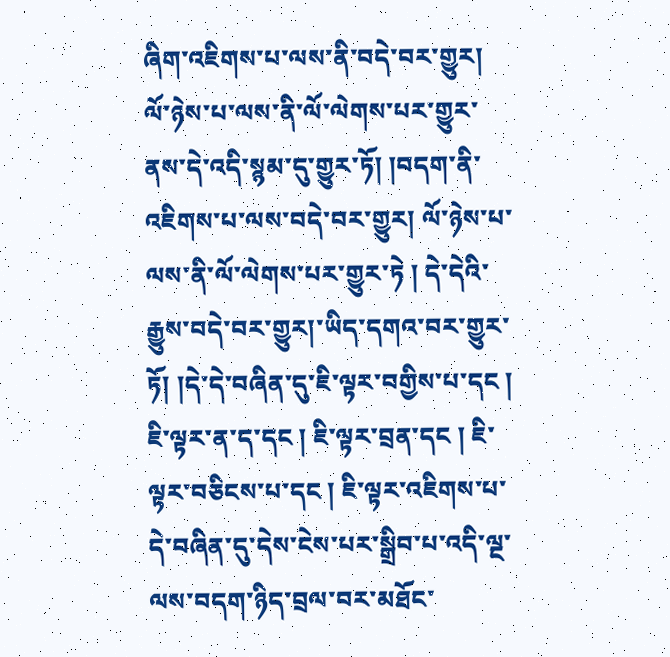ཞིག་འཇིགས་པ་ལས་ནི་བདེ་བར་གྱུར། ལོ་ཉེས་པ་ལས་ནི་ལོ་ལེགས་པར་གྱུར་ནས་དེ་འདི་སྙམ་དུ་གྱུར་ཏོ། །བདག་ནི་འཇིགས་པ་ལས་བདེ་བར་གྱུར། ལོ་ཉེས་པ་ལས་ནི་ལོ་ལེགས་པར་གྱུར་ཏེ ། དེ་དེའི་རྒྱུས་བདེ་བར་གྱུར།་ཡིད་དགའ་བར་གྱུར་ཏོ། །དེ་དེ་བཞིན་དུ་ཇི་ལྟར་བགྱིས་པ་དང ། ཇི་ལྟར་ན་ད་དང ། ཇི་ལྟར་བྲན་དང ། ཇི་ལྟར་བཅིངས་པ་དང ། ཇི་ལྟར་འཇིགས་པ་དེ་བཞིན་དུ་དེས་ངེས་པར་སྒྲིབ་པ་འདི་ལྔ་ལས་བདག་ཉིད་བྲལ་བར་མཐོང་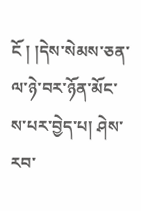ངོ ། །དེས་སེམས་ཅན་ལ་ཉེ་བར་ཉོན་མོང་ས་པར་བྱེད་པ། ཤེས་རབ་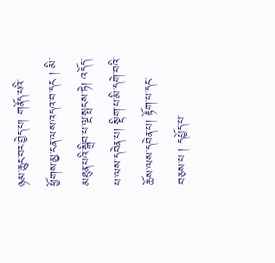ཉམ་ཆུང་བར་བྱེད་པ། གནོད་པའི་ཕྱོགས་མྱ་ངན་ལས་འདའ་བ་དང ། མི་མཐུན་པའི་སྒྲིབ་པ་ལྔ་སྤངས་ཏེ། འདོད་པ་ལས་དབེན་པ། སྡིག་པ་མི་དགེ་བའི་ཆོས་ལས་དབེན་པ། རྟོག་པ་དང་བཅས་པ ། དཔྱོད་པ་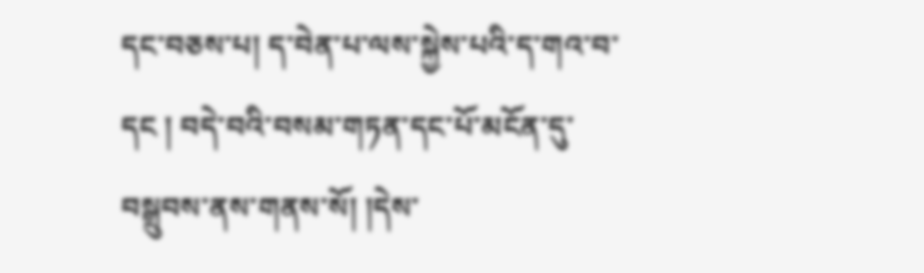དང་བཅས་པ། ད་བེན་པ་ལས་སྐྱེས་པའི་ད་གའ་བ་དང ། བདེ་བའི་བསམ་གཏན་དང་པོ་མངོན་དུ་བསྒྲུབས་ནས་གནས་སོ། །དེས་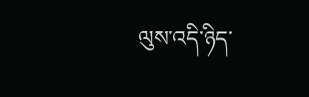ལུས་འདི་ཉིད་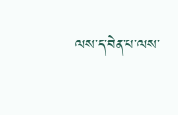ལས་ད་བེན་པ་ལས་